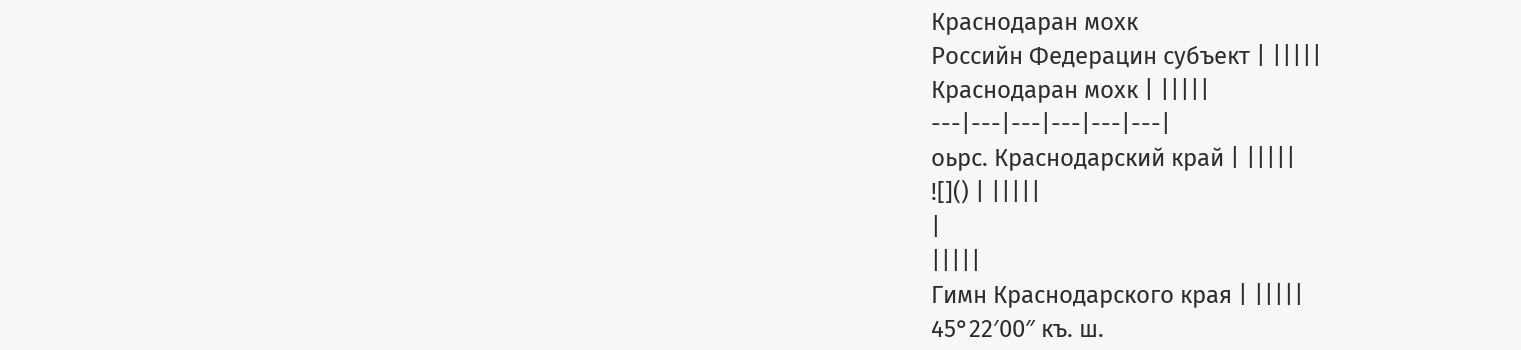Краснодаран мохк
Российн Федерацин субъект | |||||
Краснодаран мохк | |||||
---|---|---|---|---|---|
оьрс. Краснодарский край | |||||
![]() | |||||
|
|||||
Гимн Краснодарского края | |||||
45°22′00″ къ. ш.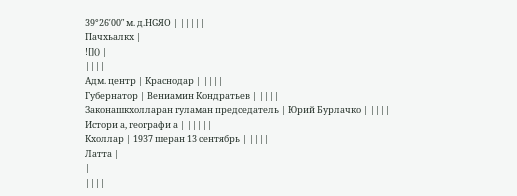39°26′00″ м. д.HGЯO | |||||
Пачхьалкх |
![]() |
||||
Адм. центр | Краснодар | ||||
Губернатор | Вениамин Кондратьев | ||||
Законашкхолларан гуламан председатель | Юрий Бурлачко | ||||
Истори а, географи а | |||||
Кхоллар | 1937 шеран 13 сентябрь | ||||
Латта |
|
||||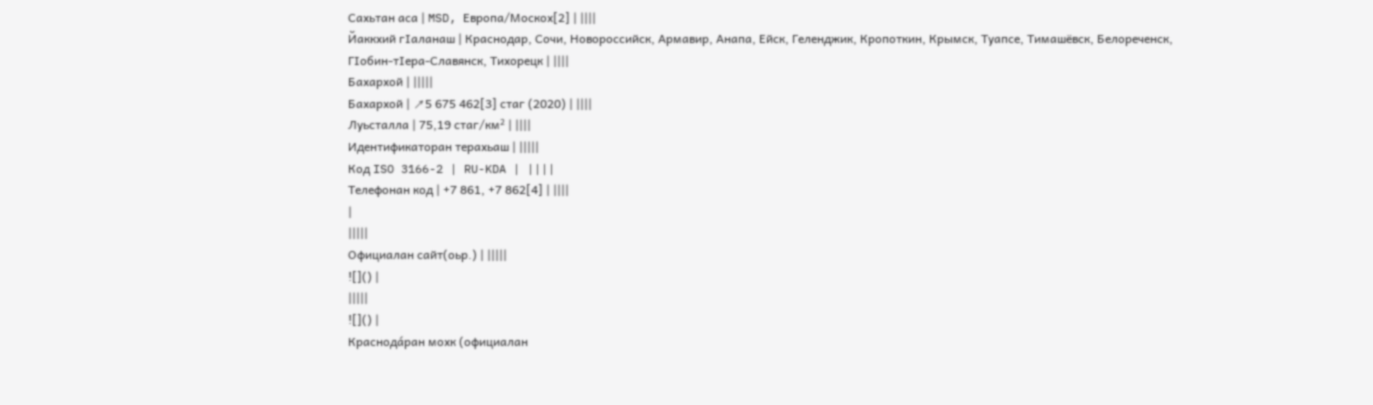Сахьтан аса | MSD, Европа/Москох[2] | ||||
Йаккхий гӀаланаш | Краснодар, Сочи, Новороссийск, Армавир, Анапа, Ейск, Геленджик, Кропоткин, Крымск, Туапсе, Тимашёвск, Белореченск, ГӀобин-тӀера-Славянск, Тихорецк | ||||
Бахархой | |||||
Бахархой | ↗5 675 462[3] стаг (2020) | ||||
Луьсталла | 75,19 стаг/км² | ||||
Идентификаторан терахьаш | |||||
Код ISO 3166-2 | RU-KDA | ||||
Телефонан код | +7 861, +7 862[4] | ||||
|
|||||
Официалан сайт(оьр.) | |||||
![]() |
|||||
![]() |
Краснода́ран мохк (официалан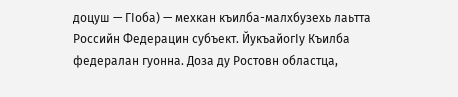доцуш — ГӀоба) — мехкан къилба-малхбузехь лаьтта Российн Федерацин субъект. ЙукъайогӀу Къилба федералан гуонна. Доза ду Ростовн областца,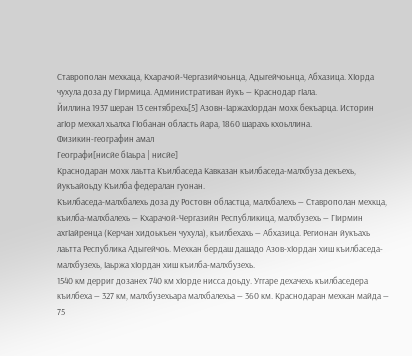Ставрополан мехкаца, Кхарачой-Чергазийчоьнца, Адыгейчоьнца, Абхазица. ХӀорда чухула доза ду ГӀирмица. Административан йукъ — Краснодар гӀала.
Йиллина 1937 шеран 13 сентябрехь[5] Азовн-ӀаржахӀордан мохк бекъарца. Историн агӀор мехкал хьалха ГӀобанан область йара, 1860 шарахь кхоьллина.
Физикин-географин амал
Географи[нисйе бӀаьра | нисйе]
Краснодаран мохк лаьтта Къилбаседа Кавказан къилбаседа-малхбуза декъехь, йукъайоьду Къилба федералан гуонан.
Къилбаседа-малхбалехь доза ду Ростовн областца, малхбалехь — Ставрополан мехкца, къилба-малхбалехь — Кхарачой-Чергазийн Республикица, малхбузехь — ГӀирмин ахгӀайренца (Керчан хидоькъен чухула), къилбехахь — Абхазица. Регионан йукъахь лаьтта Республика Адыгейчоь. Мехкан бердаш дашадо Азов-хӀордан хиш къилбаседа-малхбузехь, Ӏаьржа хӀордан хиш къилба-малхбузехь.
1540 км дерриг дозанех 740 км хӀорде нисса доьду. Уггаре дехачехь къилбаседера къилбеха — 327 км, малхбузехьара малхбалехьа — 360 км. Краснодаран мехкан майда — 75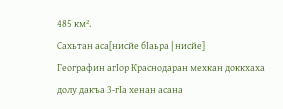485 км².
Сахьтан аса[нисйе бӀаьра | нисйе]
Географин агӀор Краснодаран мехкан доккхаха долу дакъа 3-гӀа хенан асана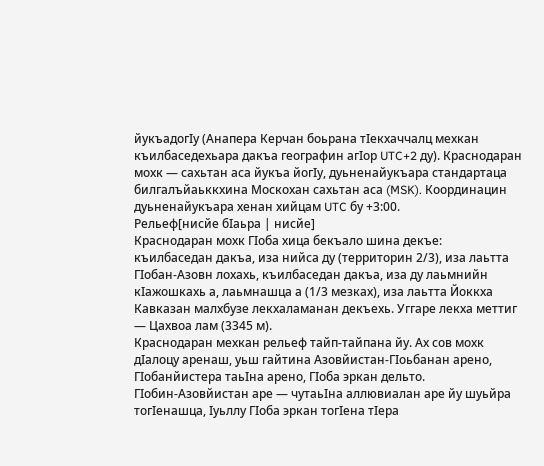йукъадогӀу (Анапера Керчан боьрана тӀекхаччалц мехкан къилбаседехьара дакъа географин агӀор UTC+2 ду). Краснодаран мохк — сахьтан аса йукъа йогӀу, дуьненайукъара стандартаца билгалъйаьккхина Москохан сахьтан аса (MSK). Координацин дуьненайукъара хенан хийцам UTC бу +3:00.
Рельеф[нисйе бӀаьра | нисйе]
Краснодаран мохк ГӀоба хица бекъало шина декъе: къилбаседан дакъа, иза нийса ду (территорин 2/3), иза лаьтта ГӀобан-Азовн лохахь, къилбаседан дакъа, иза ду лаьмнийн кӀажошкахь а, лаьмнашца а (1/3 мезках), иза лаьтта Йоккха Кавказан малхбузе лекхаламанан декъехь. Уггаре лекха меттиг — Цахвоа лам (3345 м).
Краснодаран мехкан рельеф тайп-тайпана йу. Ах сов мохк дӀалоцу аренаш, уьш гайтина Азовйистан-ГӀоьбанан арено, ГӀобанйистера таьӀна арено, ГӀоба эркан дельто.
ГӀобин-Азовйистан аре — чутаьӀна аллювиалан аре йу шуьйра тогӀенашца, Ӏуьллу ГӀоба эркан тогӀена тӀера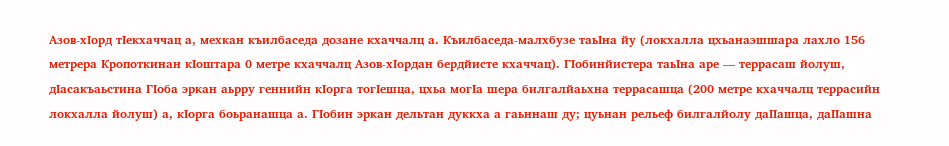Азов-хӀорд тӀекхаччац а, мехкан къилбаседа дозане кхаччалц а. Къилбаседа-малхбузе таьӀна йу (локхалла цхьанаэшшара лахло 156 метрера Кропоткинан кӀоштара 0 метре кхаччалц Азов-хӀордан бердйисте кхаччац). ГӀобинйистера таьӀна аре — террасаш йолуш, дӀасакъаьстина ГӀоба эркан аьрру геннийн кӀорга тогӀешца, цхьа могӀа шера билгалйаьхна террасашца (200 метре кхаччалц террасийн локхалла йолуш) а, кӀорга боьранашца а. ГӀобин эркан дельтан дуккха а гаьннаш ду; цуьнан рельеф билгалйолу даӀӀашца, даӀӀашна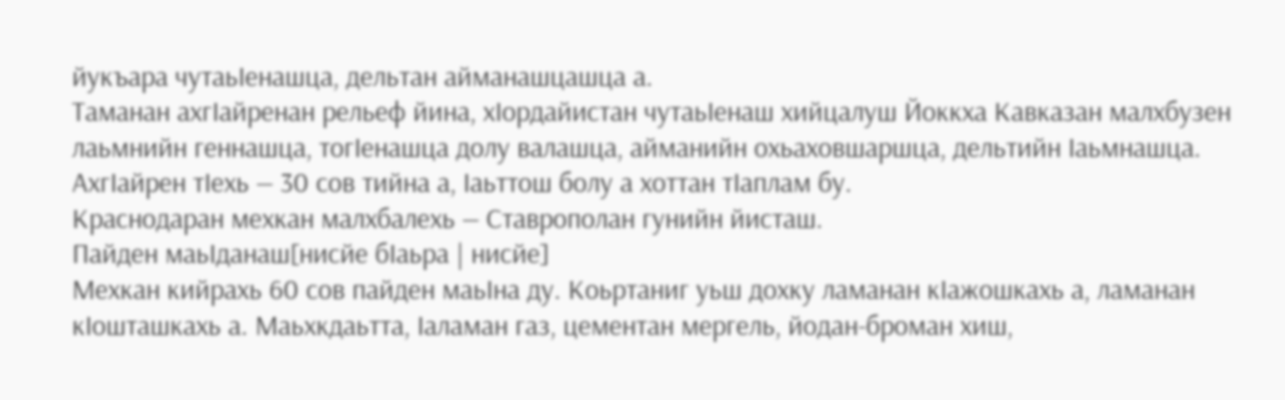йукъара чутаьӀенашца, дельтан айманашцашца а.
Таманан ахгӀайренан рельеф йина, хӀордайистан чутаьӀенаш хийцалуш Йоккха Кавказан малхбузен лаьмнийн геннашца, тогӀенашца долу валашца, айманийн охьаховшаршца, дельтийн Ӏаьмнашца. АхгӀайрен тӀехь — 30 сов тийна а, Ӏаьттош болу а хоттан тӀаплам бу.
Краснодаран мехкан малхбалехь — Ставрополан гунийн йисташ.
Пайден маьӀданаш[нисйе бӀаьра | нисйе]
Мехкан кийрахь 60 сов пайден маьӀна ду. Коьртаниг уьш дохку ламанан кӀажошкахь а, ламанан кӀошташкахь а. Маьхкдаьтта, Ӏаламан газ, цементан мергель, йодан-броман хиш,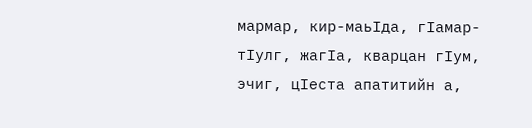мармар, кир-маьӀда, гӀамар-тӀулг, жагӀа, кварцан гӀум, эчиг, цӀеста апатитийн а,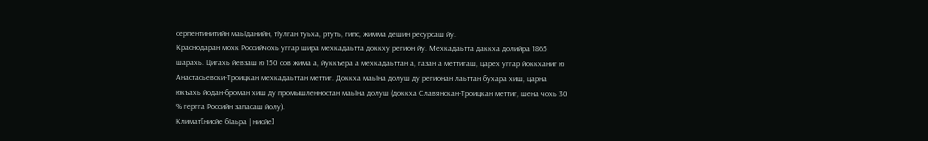серпентинитийн маьӀданийн, тӀулган туьха, ртуть, гипс, жимма дешин ресурсаш йу.
Краснодаран мохк Российчохь уггар шира мехкадаьтта доккху регион йу. Мехкадаьтта даккха долийра 1865 шарахь. Цигахь йевзаш ю 150 сов жима а, йуккъера а мехкадаьттан а, газан а меттигаш, царех уггар йоккханиг ю Анастасьевски-Троицкан мехкадаьттан меттиг. Доккха маьӀна долуш ду регионан лаьттан бухара хиш, царна юкъахь йодан-броман хиш ду промышленностан маьӀна долуш (доккха Славянскан-Троицкан меттиг, шена чохь 30 % гергга Российн запасаш йолу).
Климат[нисйе бӀаьра | нисйе]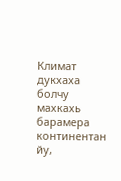Климат дукхаха болчу махкахь барамера континентан йу,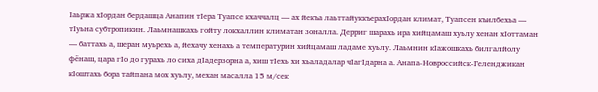Ӏаьржа хӀордан бердашца Анапин тӀера Туапсе кхаччалц — ах йекъа лаьттайуккъерахӀордан климат, Туапсен къилбехьа — тӀуьна субтропикин. Лаьмнашкахь гойту локхаллин климатан зоналла. Дерриг шарахь ира хийцамаш хуьлу хенан хӀоттаман — баттахь а, шеран муьрехь а, йехачу хенахь а температурин хийцамаш ладаме хуьлу. Лаьмнин кӀажошкахь билгалйолу фёнаш, цара гӀо до гурахь ло сиха дӀадерзорна а, хиш тӀехь хи хьаладалар чӀагӀдарна а. Анапа-Новроссийск-Геленджикан кӀоштахь бора тайпана мох хуьлу, механ масалла 15 м/сек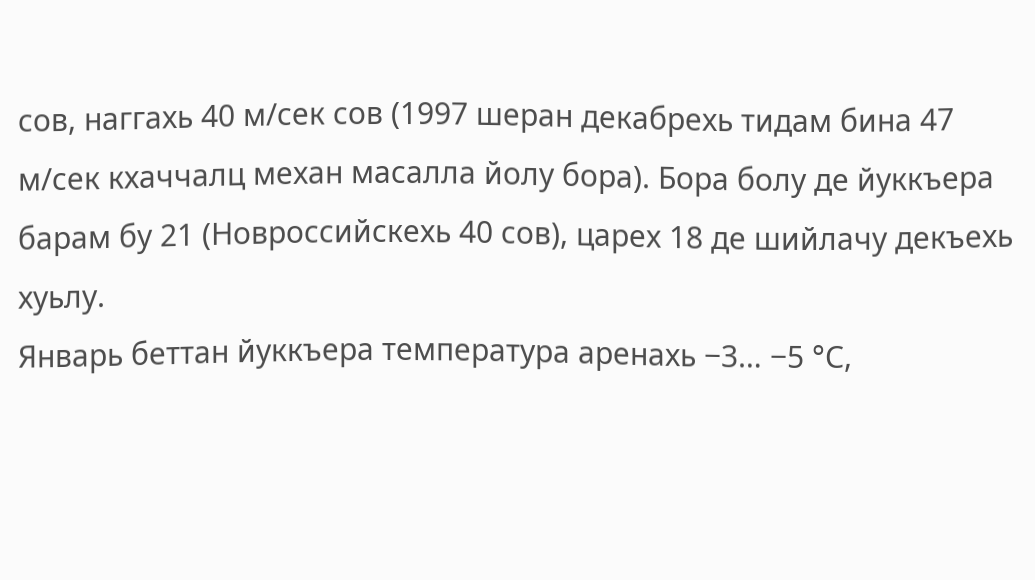сов, наггахь 40 м/сек сов (1997 шеран декабрехь тидам бина 47 м/сек кхаччалц механ масалла йолу бора). Бора болу де йуккъера барам бу 21 (Новроссийскехь 40 сов), царех 18 де шийлачу декъехь хуьлу.
Январь беттан йуккъера температура аренахь −3… −5 °С,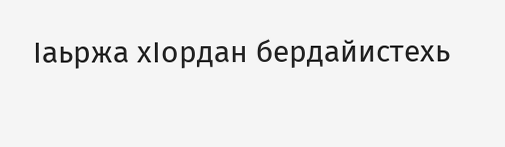Ӏаьржа хӀордан бердайистехь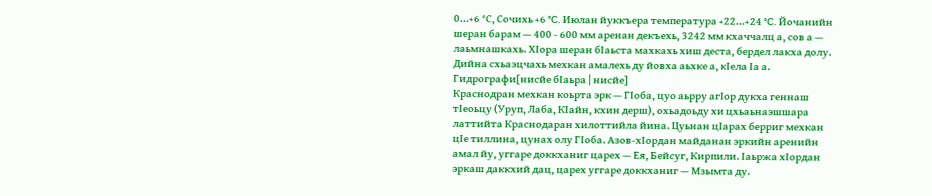0…+6 °С, Сочихь +6 °C. Июлан йуккъера температура +22…+24 °C. Йочанийн шеран барам — 400 - 600 мм аренан декъехь, 3242 мм кхаччалц а, сов а — лаьмнашкахь. ХӀора шеран бӀаьста махкахь хиш деста, бердел лакха долу. Дийна схьаэцчахь мехкан амалехь ду йовха аьхке а, кӀела Ӏа а.
Гидрографи[нисйе бӀаьра | нисйе]
Краснодран мехкан коьрта эрк — ГӀоба, цуо аьрру агӀор дукха геннаш тӀеоьцу (Уруп, Лаба, КӀайн, кхин дерш), охьадоьду хи цхьаьнаэшшара латтийта Краснодаран хилоттийла йина. Цуьнан цӀарах берриг мехкан цӀе тиллина, цунах олу ГӀоба. Азов-хӀордан майданан эркийн аренийн амал йу, уггаре доккханиг царех — Ея, Бейсуг, Кирпили. Ӏаьржа хӀордан эркаш даккхий дац, царех уггаре доккханиг — Мзымта ду.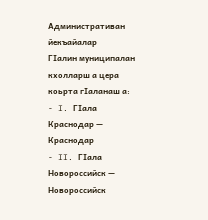Административан йекъайалар
ГӀалин муниципалан кхолларш а цера коьрта гӀаланаш а:
- I. ГӀала Краснодар — Краснодар
- II. ГӀала Новороссийск — Новороссийск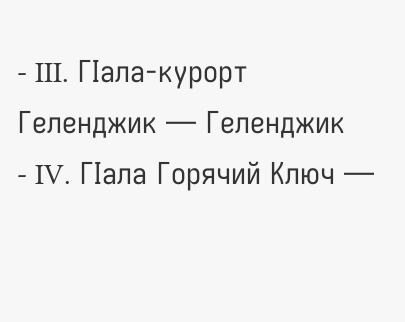- III. ГӀала-курорт Геленджик — Геленджик
- IV. ГӀала Горячий Ключ —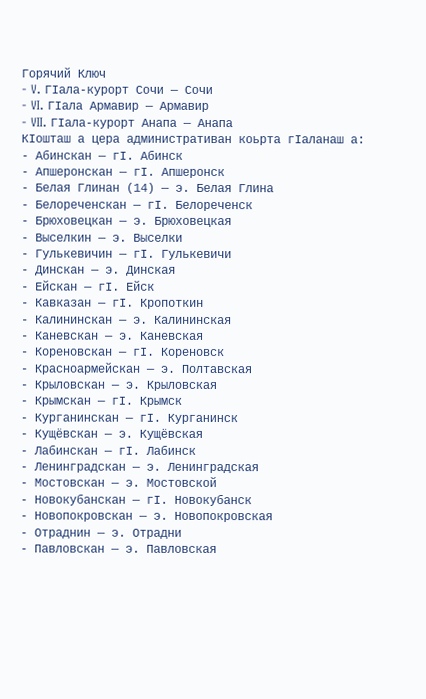Горячий Ключ
- V. ГӀала-курорт Сочи — Сочи
- VI. ГӀала Армавир — Армавир
- VII. ГӀала-курорт Анапа — Анапа
КӀошташ а цера административан коьрта гӀаланаш а:
- Абинскан — гӀ. Абинск
- Апшеронскан — гӀ. Апшеронск
- Белая Глинан (14) — э. Белая Глина
- Белореченскан — гӀ. Белореченск
- Брюховецкан — э. Брюховецкая
- Выселкин — э. Выселки
- Гулькевичин — гӀ. Гулькевичи
- Динскан — э. Динская
- Ейскан — гӀ. Ейск
- Кавказан — гӀ. Кропоткин
- Калининскан — э. Калининская
- Каневскан — э. Каневская
- Кореновскан — гӀ. Кореновск
- Красноармейскан — э. Полтавская
- Крыловскан — э. Крыловская
- Крымскан — гӀ. Крымск
- Курганинскан — гӀ. Курганинск
- Кущёвскан — э. Кущёвская
- Лабинскан — гӀ. Лабинск
- Ленинградскан — э. Ленинградская
- Мостовскан — э. Мостовской
- Новокубанскан — гӀ. Новокубанск
- Новопокровскан — э. Новопокровская
- Отраднин — э. Отрадни
- Павловскан — э. Павловская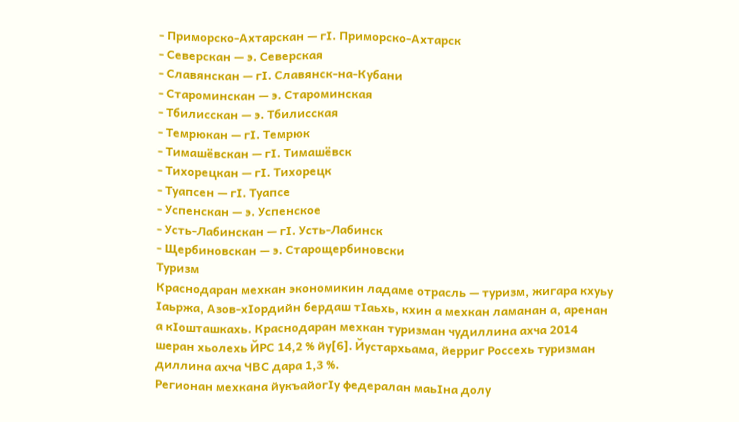- Приморско-Ахтарскан — гӀ. Приморско-Ахтарск
- Северскан — э. Северская
- Славянскан — гӀ. Славянск-на-Кубани
- Староминскан — э. Староминская
- Тбилисскан — э. Тбилисская
- Темрюкан — гӀ. Темрюк
- Тимашёвскан — гӀ. Тимашёвск
- Тихорецкан — гӀ. Тихорецк
- Туапсен — гӀ. Туапсе
- Успенскан — э. Успенское
- Усть-Лабинскан — гӀ. Усть-Лабинск
- Щербиновскан — э. Старощербиновски
Туризм
Краснодаран мехкан экономикин ладаме отрасль — туризм, жигара кхуьу Ӏаьржа, Азов-хӀордийн бердаш тӀаьхь, кхин а мехкан ламанан а, аренан а кӀошташкахь. Краснодаран мехкан туризман чудиллина ахча 2014 шеран хьолехь ЙРС 14,2 % йу[6]. Йустархьама, йерриг Россехь туризман диллина ахча ЧВС дара 1,3 %.
Регионан мехкана йукъайогӀу федералан маьӀна долу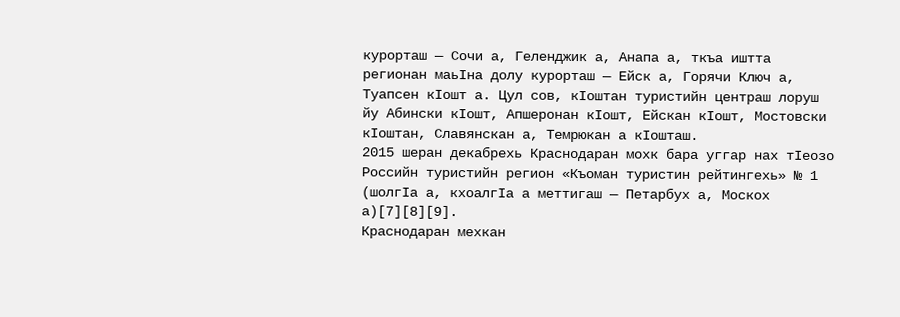курорташ — Сочи а, Геленджик а, Анапа а, ткъа иштта регионан маьӀна долу курорташ — Ейск а, Горячи Ключ а, Туапсен кӀошт а. Цул сов, кӀоштан туристийн центраш лоруш йу Абински кӀошт, Апшеронан кӀошт, Ейскан кӀошт, Мостовски кӀоштан, Славянскан а, Темрюкан а кӀошташ.
2015 шеран декабрехь Краснодаран мохк бара уггар нах тӀеозо Российн туристийн регион «Къоман туристин рейтингехь» № 1 (шолгӀа а, кхоалгӀа а меттигаш — Петарбух а, Москох а)[7][8][9].
Краснодаран мехкан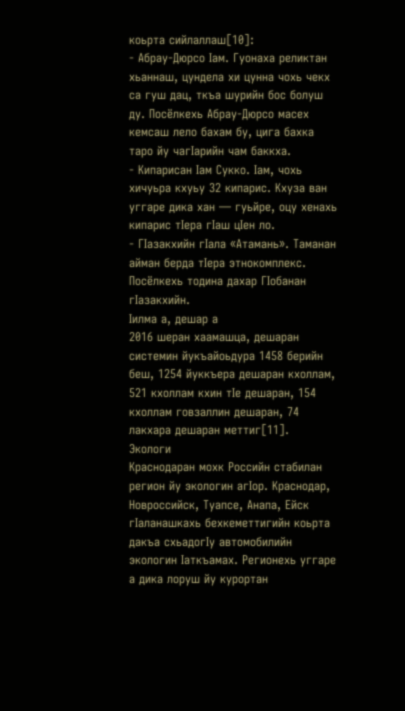коьрта сийлаллаш[10]:
- Абрау-Дюрсо Ӏам. Гуонаха реликтан хьаннаш, цундела хи цунна чохь чекх са гуш дац, ткъа шурийн бос болуш ду. Посёлкехь Абрау-Дюрсо масех кемсаш лело бахам бу, цига бахка таро йу чагӀарийн чам баккха.
- Кипарисан Ӏам Сукко. Ӏам, чохь хичуьра кхуьу 32 кипарис. Кхуза ван уггаре дика хан — гуьйре, оцу хенахь кипарис тӀера гӀаш цӀен ло.
- ГӀазакхийн гӀала «Атамань». Таманан айман берда тӀера этнокомплекс. Посёлкехь тодина дахар ГӀобанан гӀазакхийн.
Ӏилма а, дешар а
2016 шеран хаамашца, дешаран системин йукъайоьдура 1458 берийн беш, 1254 йуккъера дешаран кхоллам, 521 кхоллам кхин тӀе дешаран, 154 кхоллам говзаллин дешаран, 74 лакхара дешаран меттиг[11].
Экологи
Краснодаран мохк Российн стабилан регион йу экологин агӀор. Краснодар, Новроссийск, Туапсе, Анапа, Ейск гӀаланашкахь бехкеметтигийн коьрта дакъа схьадогӀу автомобилийн экологин Ӏаткъамах. Регионехь уггаре а дика лоруш йу курортан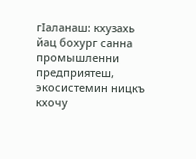гӀаланаш: кхузахь йац бохург санна промышленни предприятеш, экосистемин ницкъ кхочу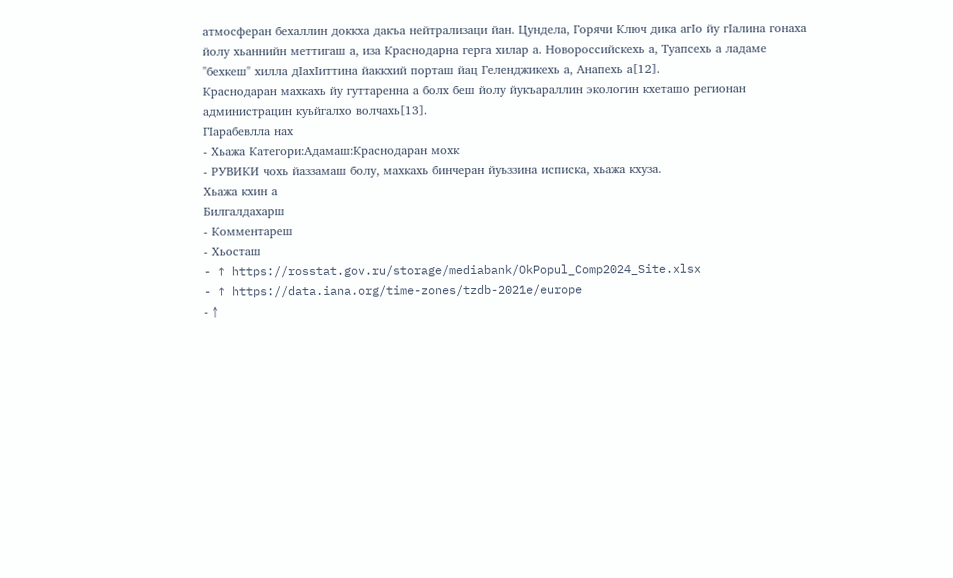атмосферан бехаллин доккха дакъа нейтрализаци йан. Цундела, Горячи Ключ дика агӀо йу гӀалина гонаха йолу хьаннийн меттигаш а, иза Краснодарна герга хилар а. Новороссийскехь а, Туапсехь а ладаме "бехкеш" хилла дӀахӀиттина йаккхий порташ йац Геленджикехь а, Анапехь а[12].
Краснодаран махкахь йу гуттаренна а болх беш йолу йукъараллин экологин кхеташо регионан администрацин куьйгалхо волчахь[13].
ГӀарабевлла нах
- Хьажа Категори:Адамаш:Краснодаран мохк
- РУВИКИ чохь йаззамаш болу, махкахь бинчеран йуьззина исписка, хьажа кхуза.
Хьажа кхин а
Билгалдахарш
- Комментареш
- Хьосташ
- ↑ https://rosstat.gov.ru/storage/mediabank/OkPopul_Comp2024_Site.xlsx
- ↑ https://data.iana.org/time-zones/tzdb-2021e/europe
- ↑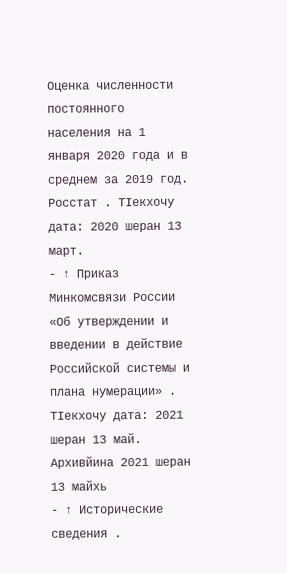Оценка численности постоянного населения на 1 января 2020 года и в среднем за 2019 год. Росстат . ТӀекхочу дата: 2020 шеран 13 март.
- ↑ Приказ Минкомсвязи России «Об утверждении и введении в действие Российской системы и плана нумерации» . ТӀекхочу дата: 2021 шеран 13 май. Архивйина 2021 шеран 13 майхь
- ↑ Исторические сведения .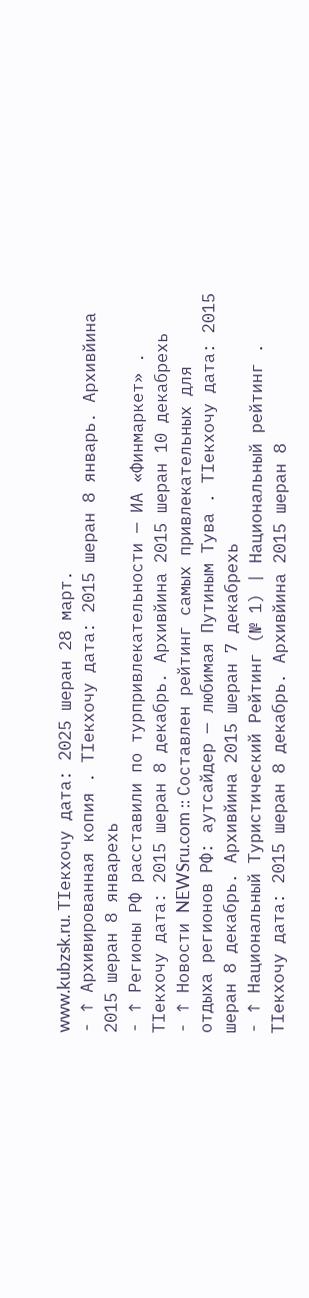www.kubzsk.ru. ТӀекхочу дата: 2025 шеран 28 март.
- ↑ Архивированная копия . ТӀекхочу дата: 2015 шеран 8 январь. Архивйина 2015 шеран 8 январехь
- ↑ Регионы РФ расставили по турпривлекательности — ИА «Финмаркет» . ТӀекхочу дата: 2015 шеран 8 декабрь. Архивйина 2015 шеран 10 декабрехь
- ↑ Новости NEWSru.com :: Составлен рейтинг самых привлекательных для отдыха регионов РФ: аутсайдер — любимая Путиным Тува . ТӀекхочу дата: 2015 шеран 8 декабрь. Архивйина 2015 шеран 7 декабрехь
- ↑ Национальный Туристический Рейтинг (№ 1) | Национальный рейтинг . ТӀекхочу дата: 2015 шеран 8 декабрь. Архивйина 2015 шеран 8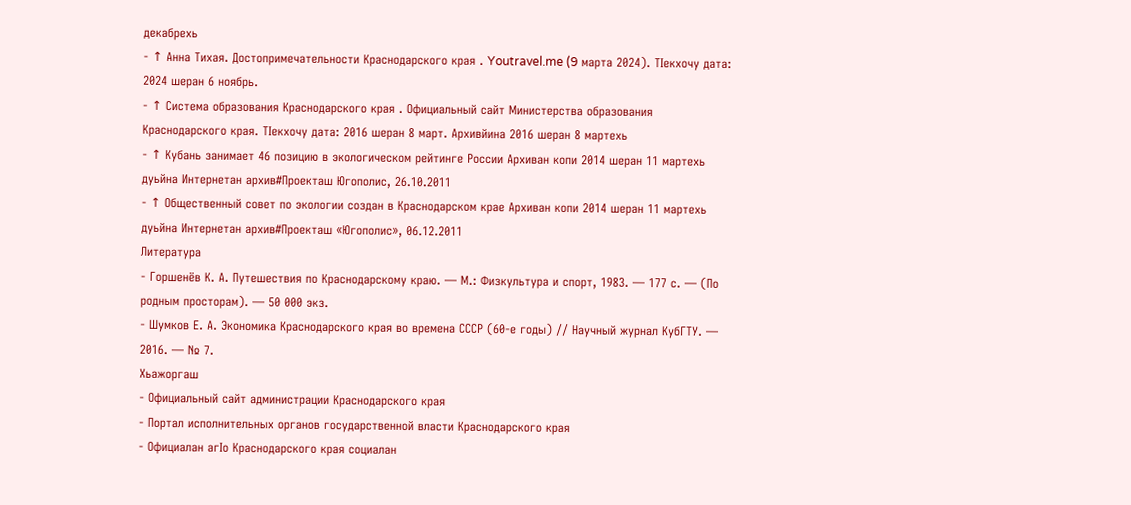декабрехь
- ↑ Анна Тихая. Достопримечательности Краснодарского края . Youtravel.me (9 марта 2024). ТӀекхочу дата: 2024 шеран 6 ноябрь.
- ↑ Система образования Краснодарского края . Официальный сайт Министерства образования Краснодарского края. ТӀекхочу дата: 2016 шеран 8 март. Архивйина 2016 шеран 8 мартехь
- ↑ Кубань занимает 46 позицию в экологическом рейтинге России Архиван копи 2014 шеран 11 мартехь дуьйна Интернетан архив#Проекташ Югополис, 26.10.2011
- ↑ Общественный совет по экологии создан в Краснодарском крае Архиван копи 2014 шеран 11 мартехь дуьйна Интернетан архив#Проекташ «Югополис», 06.12.2011
Литература
- Горшенёв К. А. Путешествия по Краснодарскому краю. — М.: Физкультура и спорт, 1983. — 177 с. — (По родным просторам). — 50 000 экз.
- Шумков Е. А. Экономика Краснодарского края во времена СССР (60-е годы) // Научный журнал КубГТУ. — 2016. — № 7.
Хьажоргаш
- Официальный сайт администрации Краснодарского края
- Портал исполнительных органов государственной власти Краснодарского края
- Официалан агӀо Краснодарского края социалан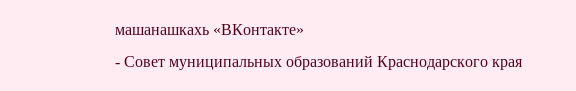машанашкахь «ВКонтакте»
- Совет муниципальных образований Краснодарского края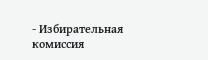- Избирательная комиссия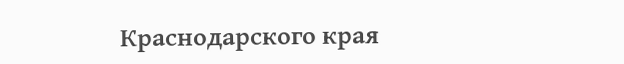Краснодарского края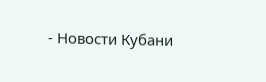- Новости Кубани